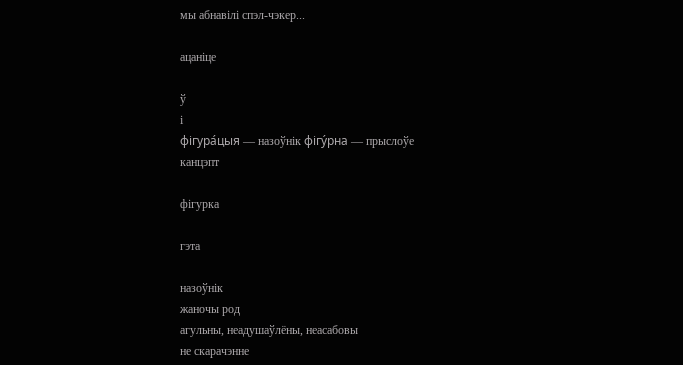мы абнавілі спэл-чэкер...

ацаніце

ў
і
фігура́цыя — назоўнік фігу́рна — прыслоўе
канцэпт

фігурка

гэта

назоўнік
жаночы род
агульны, неадушаўлёны, неасабовы
не скарачэнне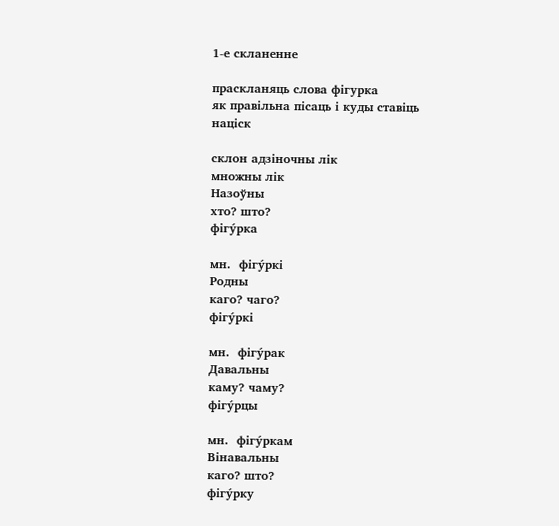1-е скланенне

праскланяць слова фігурка
як правільна пісаць і куды ставіць націск

склон адзіночны лік
множны лік
Назоўны
хто? што?
фігу́рка

мн.  фігу́ркі
Родны
каго? чаго?
фігу́ркі

мн.  фігу́рак
Давальны
каму? чаму?
фігу́рцы

мн.  фігу́ркам
Вінавальны
каго? што?
фігу́рку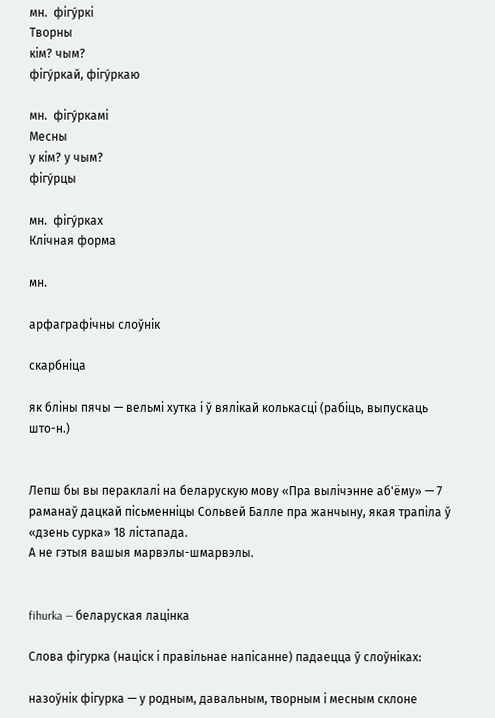мн.  фігу́ркі
Творны
кім? чым?
фігу́ркай, фігу́ркаю

мн.  фігу́ркамі
Месны
у кім? у чым?
фігу́рцы

мн.  фігу́рках
Клічная форма

мн.

арфаграфічны слоўнік

скарбніца

як бліны пячы — вельмі хутка і ў вялікай колькасці (рабіць, выпускаць што-н.)


Лепш бы вы пераклалі на беларускую мову «Пра вылічэнне аб'ёму» — 7 раманаў дацкай пісьменніцы Сольвей Балле пра жанчыну, якая трапіла ў «дзень сурка» 18 лістапада.
А не гэтыя вашыя марвэлы-шмарвэлы.


fihurka — беларуская лацінка

Слова фігурка (націск і правільнае напісанне) падаецца ў слоўніках:

назоўнік фігурка — у родным, давальным, творным і месным склоне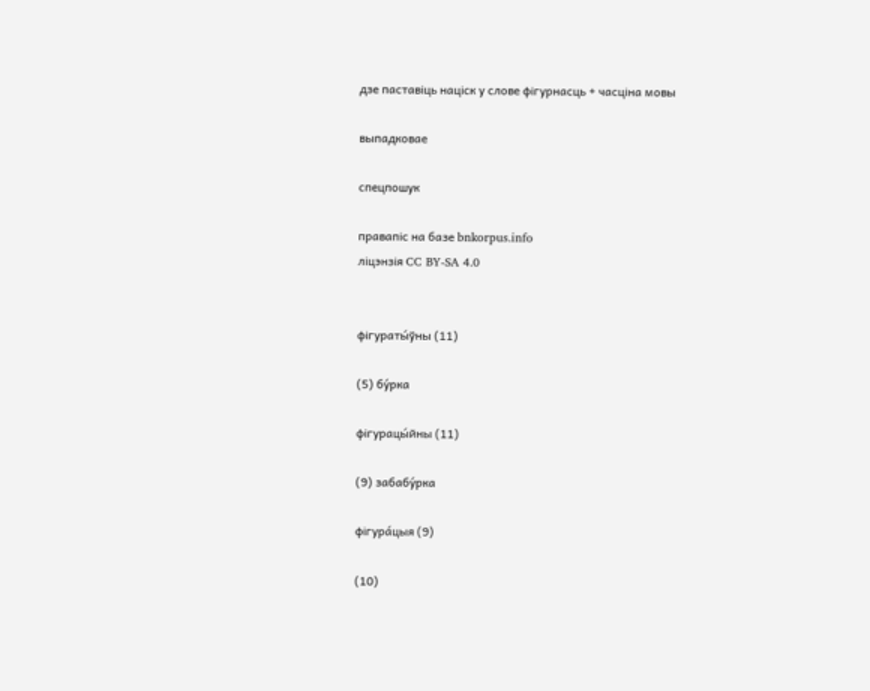дзе паставіць націск у слове фігурнасць + часціна мовы

выпадковае

спецпошук

правапіс на базе bnkorpus.info
ліцэнзія CC BY-SA 4.0


фігураты́ўны (11)

(5) бу́рка

фігурацы́йны (11)

(9) забабу́рка

фігура́цыя (9)

(10)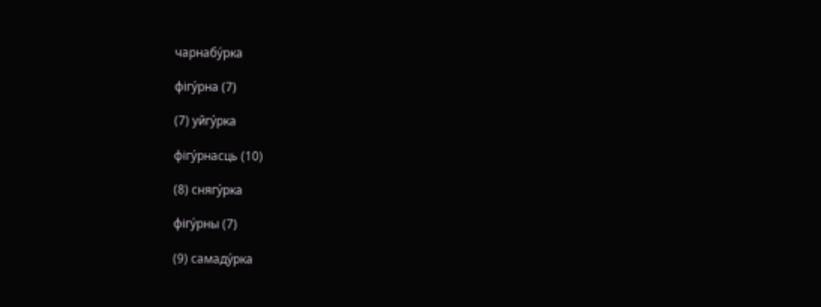чарнабу́рка

фігу́рна (7)

(7) уйгу́рка

фігу́рнасць (10)

(8) снягу́рка

фігу́рны (7)

(9) самаду́рка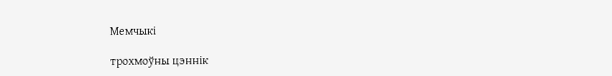Мемчыкі

трохмоўны цэннік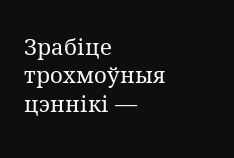Зрабіце трохмоўныя цэннікі —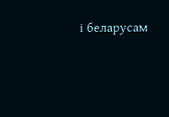і беларусам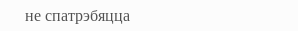не спатрэбяцца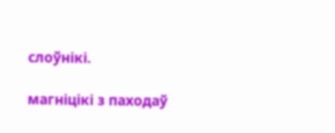слоўнікі.

магніцікі з паходаў